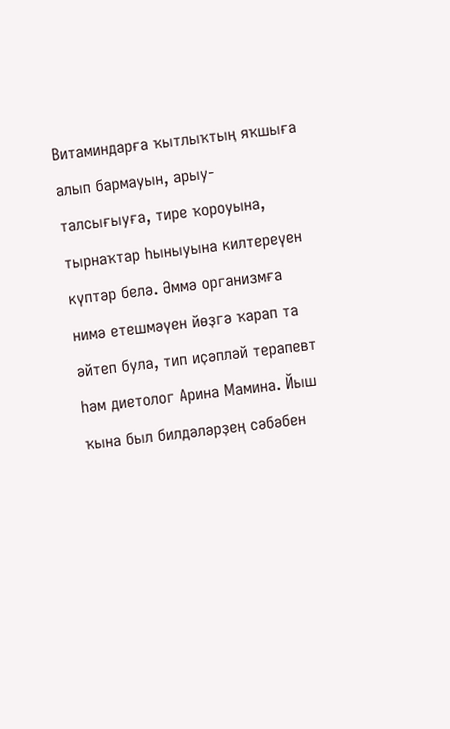Витаминдарға ҡытлыҡтың яҡшыға алып бармауын, арыу-талсығыуға, тире ҡороуына, тырнаҡтар һыныуына килтереүен күптәр белә. Әммә организмға нимә етешмәүен йөҙгә ҡарап та әйтеп була, тип иҫәпләй терапевт һәм диетолог Арина Мамина. Йыш ҡына был билдәләрҙең сәбәбен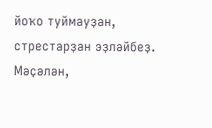йоҡо туймауҙан, стрестарҙан эҙләйбеҙ. Мәҫәлән,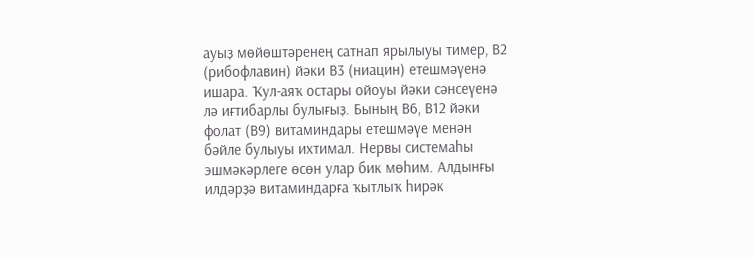ауыҙ мөйөштәренең сатнап ярылыуы тимер, В2 (рибофлавин) йәки В3 (ниацин) етешмәүенә ишара. Ҡул-аяҡ остары ойоуы йәки сәнсеүенә лә иғтибарлы булығыҙ. Бының В6, В12 йәки фолат (В9) витаминдары етешмәүе менән бәйле булыуы ихтимал. Нервы системаһы эшмәкәрлеге өсөн улар бик мөһим. Алдынғы илдәрҙә витаминдарға ҡытлыҡ һирәк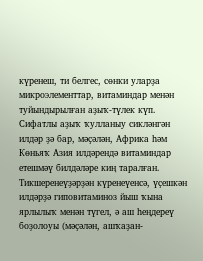күренеш, ти белгес, сөнки уларҙа микроэлементтар, витаминдар менән туйындырылған аҙыҡ-түлек күп. Сифатлы аҙыҡ ҡулланыу сикләнгән илдәр ҙә бар, мәҫәлән, Африка һәм Көньяҡ Азия илдәрендә витаминдар етешмәү билдәләре киң таралған. Тикшеренеүҙәрҙән күренеүенсә, үҫешкән илдәрҙә гиповитаминоз йыш ҡына ярлылыҡ менән түгел, ә аш һеңдереү боҙолоуы (мәҫәлән, ашҡаҙан-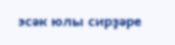эсәк юлы сирҙәре